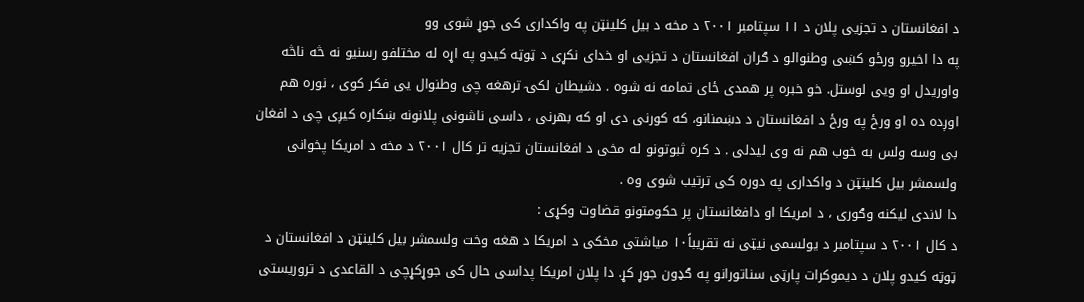د افغانستان د تجزیی پلان د ۱۱ سپتامبر ۲۰۰۱ د مخه د بیل کلینټن په واکداری کی جوړ شوی وو
په دا اخیرو ورځو کښی وطنوالو د ګران افغانستان د تجزیی او خدای نکړی د ټوټه کیدو په اړه له مختلفو رسنیو نه څه ناڅه واوریدل او ویی لوستل. خو خبره پر همدی ځای تمامه نه شوه . دشیطان لکۍ ترهغه چی وطنوال یی فکر کوی ، نوره هم اوږده ده او ورځ په ورځ د افغانستان د دښمنانو، که کورنی دی او که بهرنی ، داسی ناشونی پلانونه ښکاره کیږی چی د افغان بی وسه ولس به خوب هم نه وی لیدلی . د کره ثبوتونو له مخی د افغانستان تجزیه تر کال ۲۰۰۱ د مخه د امریکا پخوانی ولسمشر بیل کلینټن د واکداری په دوره کی ترتیب شوی وه .
دا لاندی لیکنه وګوری ، د امریکا او دافغانستان پر حکومتونو قضاوت وکړی :
د کال ۲۰۰۱ د سپتامبر د یولسمی نيټی نه تقریباً۱۰ میاشتی مخکی د امریکا د هغه وخت ولسمشر بیل کلینټن د افغانستان د ټوټه کیدو پلان د دیموکرات پارټی سناتورانو په ګډون جوړ کړ. دا پلان امریکا پداسی حال کی جوړکړچی د القاعدی د تروریستی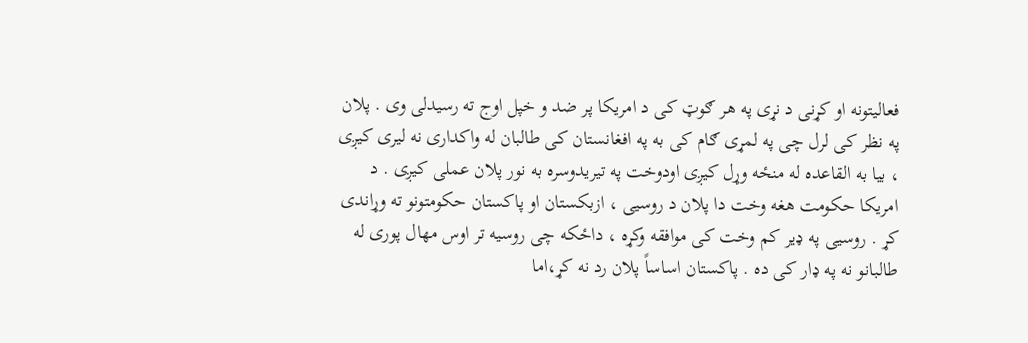فعالیتونه او کړنی د نړی په هر ګوټ کی د امریکا پر ضد و خپل اوج ته رسیدلی وی . پلان په نظر کی لرل چی په لمړی ګام کی به په افغانستان کی طالبان له واکداری نه لیری کیږی ، بیا به القاعده له منځه وړل کیږی اودوخت په تیریدوسره به نور پلان عملی کیږی . د امریکا حکومت هغه وخت دا پلان د روسیی ، ازبکستان او پاکستان حکومتونو ته وړاندی کړ . روسیی په ډیر کم وخت کی موافقه وکړه ، داځکه چی روسیه تر اوس مهال پوری له طالبانو نه په ډار کی ده . پاکستان اساساً پلان رد نه کړ،اما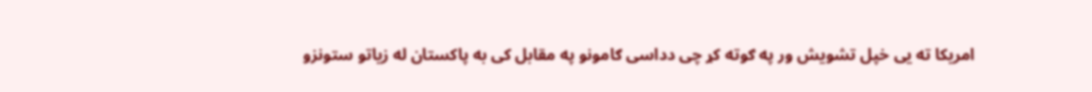امریکا ته یی خپل تشویش ور په ګوته کړ چی دداسی ګامونو په مقابل کی به پاکستان له زیاتو ستونزو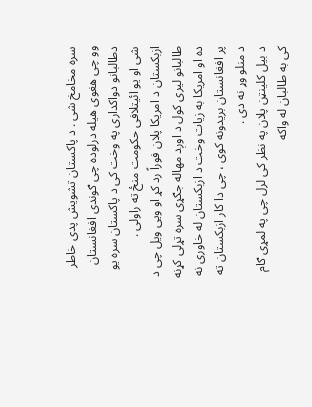سره مخامخ شی . د پاکستان تشویش پدی خاطر وو چی هغوی هیله درلوده چی ګوندی افغانستان دطالبانو دواکداری په وخت کی د پاکستان سره یو شی او یو ائیتلافی حکومت منځ ته راولی . ازبکستان د امریکا پلان فوراً رد کړ او ویی ویل چی د طالبانو لیری کول د اوږد مهاله جګړی سره تړلی کړنه ده او امریکا به زیات وخت د ازبکستان له خاوری نه پر افغانستان بریدونه کوی ، چی دا کار ازبکستان ته د منلو وړ نه دی .
د بیل کلینټن پلان په نظر کی لرل چی په لمړی ګام کی به طالبان له واکه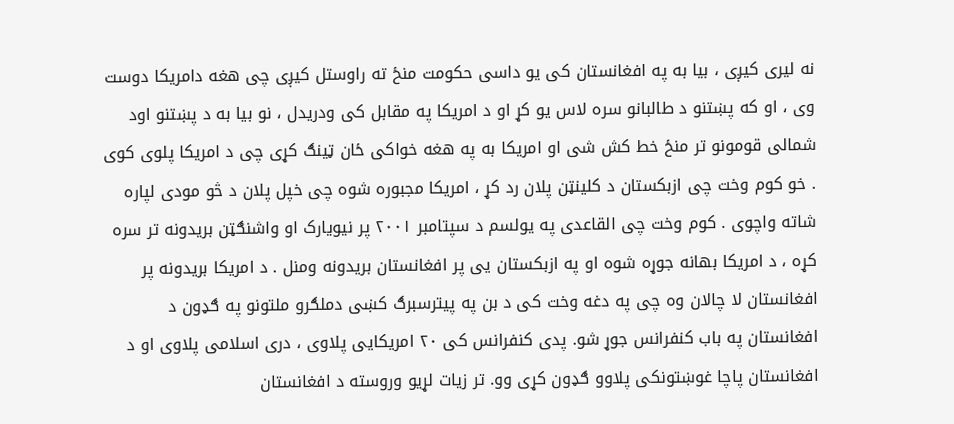نه لیری کیږی ، بیا به په افغانستان کی یو داسی حکومت منځ ته راوستل کیږی چی هغه دامریکا دوست وی ، او که پښتنو د طالبانو سره لاس یو کړ او د امریکا په مقابل کی ودریدل ، نو بیا به د پښتنو اود شمالی قومونو تر منځ خط کش شی او امریکا به په هغه خواکی ځان ټینګ کړی چی د امریکا پلوی کوی . خو کوم وخت چی ازبکستان د کلینټن پلان رد کړ ، امریکا مجبوره شوه چی خپل پلان د څو مودی لپاره شاته واچوی . کوم وخت چی القاعدی په یولسم د سپتامبر ۲۰۰۱ پر نیویارک او واشنګټن بریدونه تر سره کړه ، د امریکا بهانه جوړه شوه او په ازبکستان یی پر افغانستان بریدونه ومنل . د امریکا بریدونه پر افغانستان لا چالان وه چی په دغه وخت کی د بن په پیترسبرګ کښی دملګرو ملتونو په ګډون د افغانستان په باب کنفرانس جوړ شو. پدی کنفرانس کی ۲۰ امریکایی پلاوی ، دری اسلامی پلاوی او د افغانستان پاچا غوښتونکی پلاوو ګډون کړی وو. تر زیات لړیو وروسته د افغانستان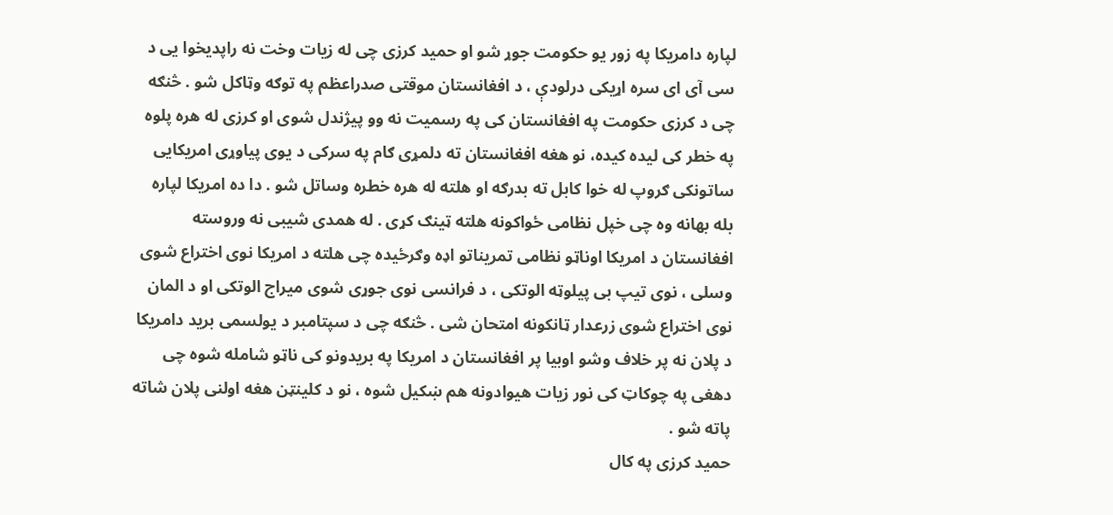لپاره دامریکا په زور یو حکومت جوړ شو او حمید کرزی چی له زیات وخت نه راپدیخوا یی د سی آی ای سره اړیکی درلودې ، د افغانستان موقتی صدراعظم په توګه وټاکل شو . څنګه چی د کرزی حکومت په افغانستان کی په رسمیت نه وو پیژندل شوی او کرزی له هره پلوه په خطر کی لیده کیده، نو هغه افغانستان ته دلمړی ګام په سرکی د یوی پیاوړی امریکایی ساتونکی ګروپ له خوا کابل ته بدرګه او هلته له هره خطره وساتل شو . دا ده امریکا لپاره بله بهانه وه چی خپل نظامی ځواکونه هلته ټینګ کړی . له همدی شیبی نه وروسته افغانستان د امریکا اوناټو نظامی تمریناتو اډه وګرځیده چی هلته د امریکا نوی اختراع شوی وسلی ، نوی تیپ بی پیلوټه الوتکی ، د فرانسی نوی جوړی شوی میراج الوتکی او د المان نوی اختراع شوی زرعدار ټانکونه امتحان شی . څنګه چی د سپتامبر د یولسمی برید دامریکا د پلان نه پر خلاف وشو اوبیا پر افغانستان د امریکا په بریدونو کی ناټو شامله شوه چی دهغی په چوکاټ کی نور زیات هیوادونه هم ښکیل شوه ، نو د کلینټن هغه اولنی پلان شاته پاته شو .
حمید کرزی په کال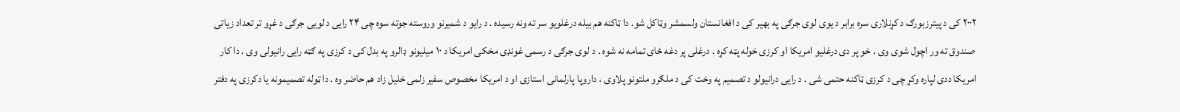۲۰۰۲ کی د پیترزبورګ د کړنلاری سره برابر د یوی لوی جرګی په بهیر کی د افغانستان ولسمشر وټاکل شو. دا ټاکنه هم بیله درغلویو سر ته ونه رسیده . د رایو د شمیرنو وروسته جوته سوه چی ۲۴ رایی د لویی جرګی د غړو تر تعداد زیاتی صندوق ته ور اچول شوی وی . خو پر دی درغلیو امریکا او کرزی خوله پټه کړه . درغلی پر دغه ځای تمامه نه شوه . د لوی جرګی د رسمی غونډی مخکی امریکا د ۱۰ میلیونو ډالرو په بدل کی د کرزی په ګټه رایی رانیولی وی . دا کار امریکا ددی لپاره وکړ چی د کرزی ټاکنه حتمی شی . د رایی درانیولو د تصمیم په وخت کی د ملګرو ملتونو پلاوی ، داروپا پارلمانی استازی او د امریکا مخصوص سفیر زلمی خلیل زاد هم حاضر وه . دا ټوله تصمیمونه یا دکرزی په دفتر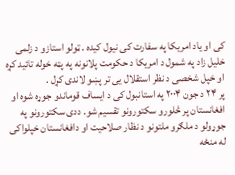کی او ياد امریکا په سفارت کی نیول کیده . ټولو استازو د زلمی خلیل زاد په شمول د امریکا د حکومت پلانونه په پټه خوله تائید کړه او خپل شخصی د نظر استقلال یی تر پښو لاندی کړل .
پر ۲۴ د جون ۲۰۰۴ په استانبول کی د ایساف قوماندو جوړه شوه او افغانستان پر څلورو سکتورونو تقسیم شو. ددی سکتورونو په جوړولو د ملګرو ملتونو د نظار صلاحیت او دافغانستان خپلواکی له منځه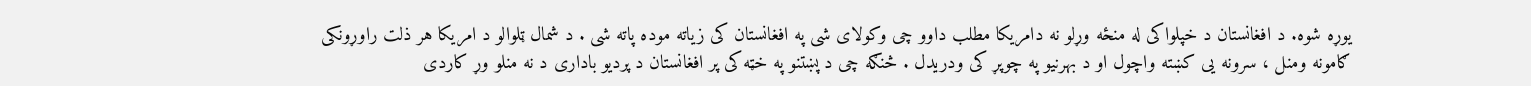یوړه شوه. د افغانستان د خپلواکی له منځه وړلو نه دامریکا مطلب داوو چی وکولای شی په افغانستان کی زیاته موده پاته شی . د شمال ټلوالو د امریکا هر ذلت راوړونکی ګامونه ومنل ، سرونه یی کښته واچول او د بهرنیو په چوپړ کی ودریدل . څنګه چی د پښتنو په خټه کی پر افغانستان د پردیو باداری د نه منلو وړ کاردی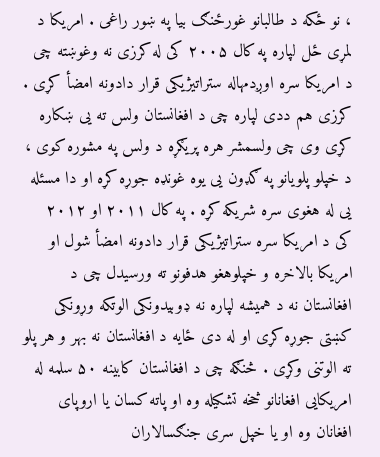، نو ځکه د طالبانو غورځنګ بیا په ښور راغی . امریکا د لمړی ځل لپاره په کال ۲۰۰۵ کی له کرزی نه وغوښته چی د امریکا سره اوږدمهاله ستراتیژیکی قرار دادونه امضأ کړی . کرزی هم ددی لپاره چی د افغانستان ولس ته یی ښکاره کړی وی چی ولسمشر هره پریګړه د ولس په مشوره کوی ، د خپلو پلویانو په ګډون یی یوه غونډه جوړه کړه او دا مسئله یی له هغوی سره شریکه کړه . په کال ۲۰۱۱ او ۲۰۱۲ کی د امریکا سره ستراتیژیکی قرار دادونه امضأ شول او امریکا بالاخره و خپلوهغو هدفونو ته ورسیدل چی د افغانستان نه د همیشه لپاره نه ډوبیدونکی الوتکه وړونکی کښتی جوړه کړی او له دی ځایه د افغانستان نه بهر و هر پلو ته الوتنی وکړی . څنګه چی د افغانستان کابینه ۵۰ سلمه له امریکایی افغانانو څخه تشکیله وه او پاته کسان یا اروپای افغانان وه او یا خپل سری جنګسالاران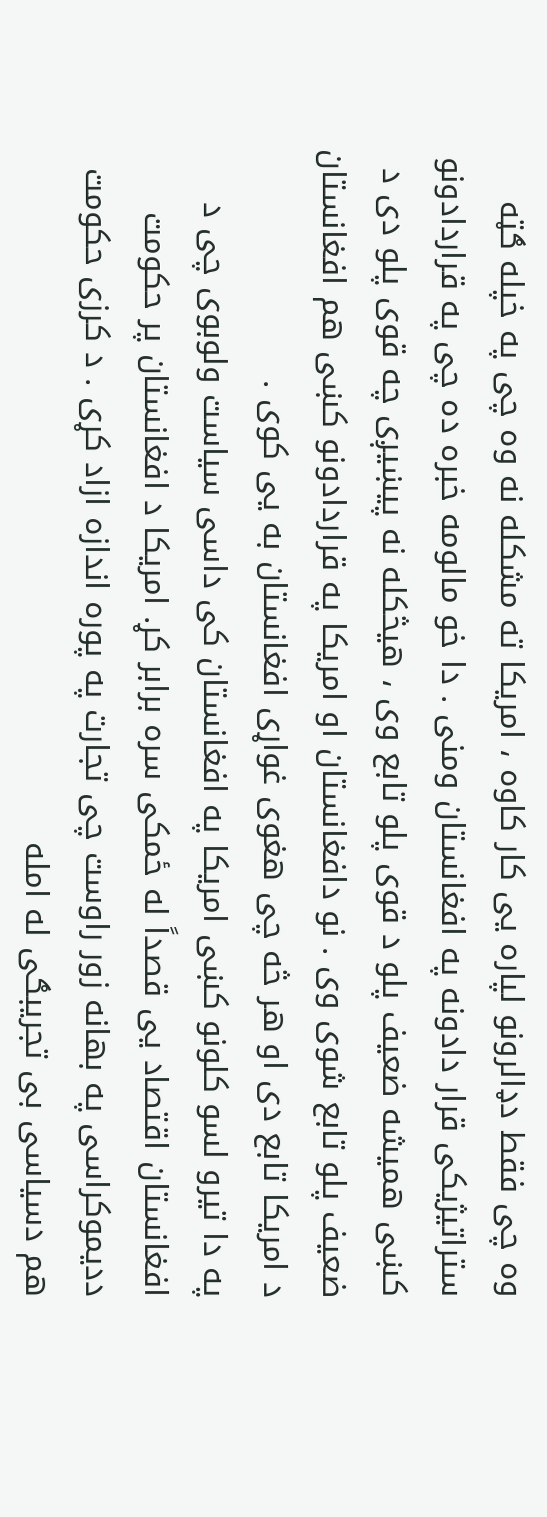وه چی فقط دډالرونو لپاره یی کار کاوه ، امریکا ته مشکله نه وه چی په خپله ګټه ستراتیژیکی قرار دادونه په افغانستان ومنی . دا خو مالومه خبره ده چی په قراردادونو کښی همیشه ضعیف پلو د قوی پلو تابع وی ، هیڅکله نه پیښیږی چه قوی پلو دی د ضعیف پلو تابع شوی وی . نو دافغانستان او امریکا په قراردادونو کښی هم افغانستان د امریکا تابع دی او هر څه چی هغوی غواړی افغانستان به یی کوی .
په دا تیرو لسو کلونو کښی امریکا په افغانستان کی داسی سیاست ولوبوی چی د افغانستان اقتصاد یی قصداً له ځمکی سره برابر کړ. امریکا د افغانستان پر حکومت ددیموکراسی په بهانه زور راوست چی تجارت په پوره اندازه ازاد کړی . د کرزی حکومت هم دسیاسی بی تجریبګی له امله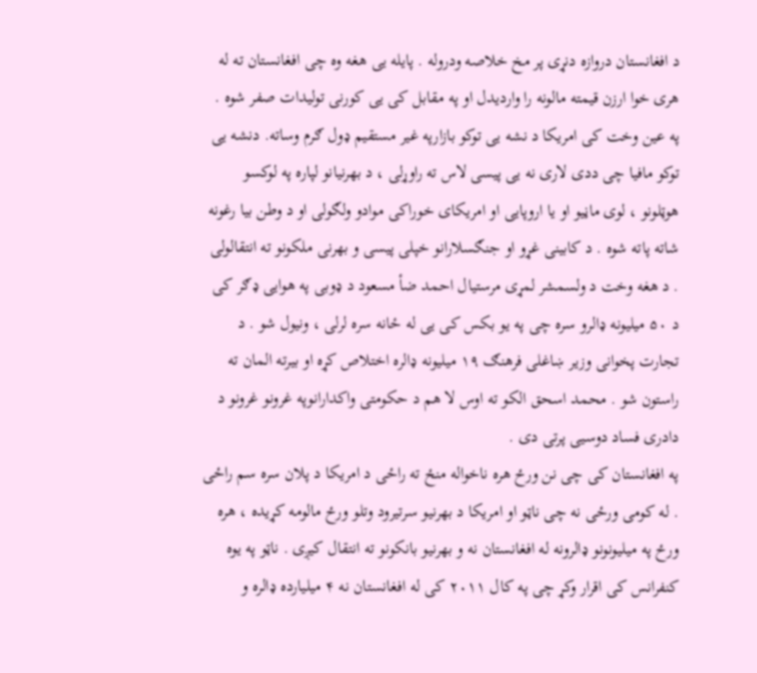د افغانستان دروازه دنړی پر مخ خلاصه ودروله . پایله یی هغه وه چی افغانستان ته له هری خوا ارزن قیمته مالونه را واردیدل او په مقابل کی یی کورنی تولیدات صفر شوه . په عین وخت کی امریکا د نشه یی توکو بازارپه غیر مستقیم ډول ګرم وساته. دنشه یی توکو مافیا چی ددی لاری نه یی پیسی لاس ته راوړلی ، د بهرنیانو لپاره په لوکسو هوټلونو ، لوی ماڼیو او یا اروپایی او امریکای خوراکی موادو ولګولی او د وطن بیا رغونه شاته پاته شوه . د کابینی غړو او جنګسلارانو خپلی پیسی و بهرنی ملکونو ته انتقالولی . د هغه وخت د ولسمشر لمړی مرستیال احمد ضأ مسعود د ډوبی په هوایی ډګر کی د ۵۰ میلیونه ډالرو سره چی په یو بکس کی یی له ځانه سره لرلی ، ونیول شو . د تجارت پخوانی وزیر ښاغلی فرهنګ ۱۹ میلیونه ډالره اختلاص کړه او بیرته المان ته راستون شو . محمد اسحق الکو ته اوس لا هم د حکومتی واکدارانوپه غرونو غرونو د دادری فساد دوسیی پرتی دی .
په افغانستان کی چی نن ورځ هره ناخواله منځ ته راځی د امریکا د پلان سره سم راځی . له کومی ورځی نه چی ناټو او امریکا د بهرنیو سرتیرود وتلو ورځ مالومه کړیده ، هره ورځ په میلیونونو ډالرونه له افغانستان نه و بهرنیو بانکونو ته انتقال کیږی . ناټو په یوه کنفرانس کی اقرار وکړ چی په کال ۲۰۱۱ کی له افغانستان نه ۴ میلیارده ډالره و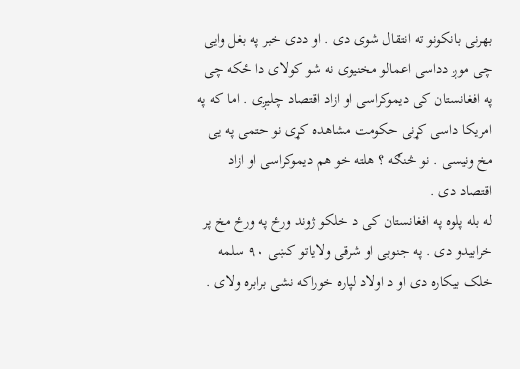بهرنی بانکونو ته انتقال شوی دی . او ددی خبر په بغل وایی چی موږ دداسی اعمالو مخنیوی نه شو کولای دا ځکه چی په افغانستان کی دیموکراسی او ازاد اقتصاد چلیږی . اما که په امریکا داسی کړنی حکومت مشاهده کړی نو حتمی په یی مخ ونیسی . نو څنګه ؟ هلته خو هم دیموکراسی او ازاد اقتصاد دی .
له بله پلوه په افغانستان کی د خلکو ژوند ورځ په ورځ مخ پر خرابیدو دی . په جنوبی او شرقی ولایاتو کښی ۹۰ سلمه خلک بیکاره دی او د اولاد لپاره خوراکه نشی برابره ولای .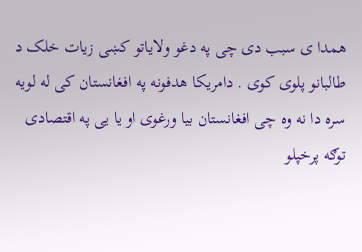همدا ی سبب دی چی په دغو ولایاتو کښی زیات خلک د طالبانو پلوی کوی . دامریکا هدفونه په افغانستان کی له لویه سره دا نه وه چی افغانستان بیا ورغوی او یا یی په اقتصادی توګه پرخپلو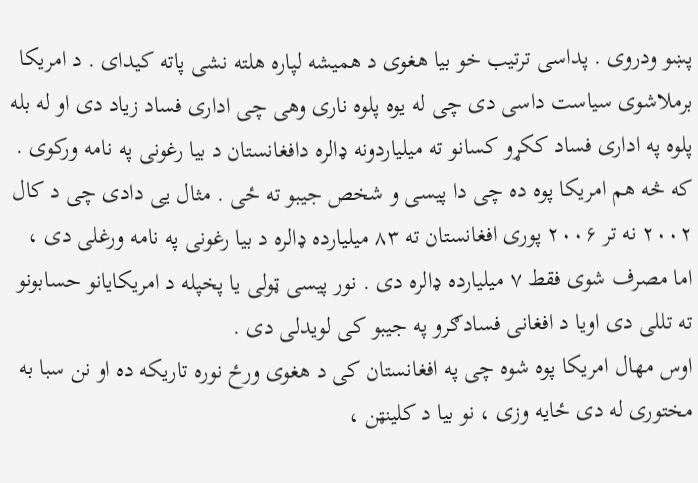پښو ودروی . پداسی ترتیب خو بیا هغوی د همیشه لپاره هلته نشی پاته کیدای . د امریکا برملاشوی سیاست داسی دی چی له یوه پلوه ناری وهی چی اداری فساد زیاد دی او له بله پلوه په اداری فساد ککړو کسانو ته میلیاردونه ډالره دافغانستان د بیا رغونی په نامه ورکوی . که څه هم امریکا پوه ده چی دا پیسی و شخص جیبو ته ځی . مثال یی دادی چی د کال ۲۰۰۲ نه تر ۲۰۰۶ پوری افغانستان ته ۸۳ میلیارده ډالره د بیا رغونی په نامه ورغلی دی ، اما مصرف شوی فقط ۷ میلیارده ډالره دی . نور پیسی ټولی یا پخپله د امریکایانو حسابونو ته تللی دی اویا د افغانی فسادګرو په جیبو کی لویدلی دی .
اوس مهال امریکا پوه شوه چی په افغانستان کی د هغوی ورځ نوره تاریکه ده او نن سبا به مختوری له دی ځایه وزی ، نو بیا د کلینټن ،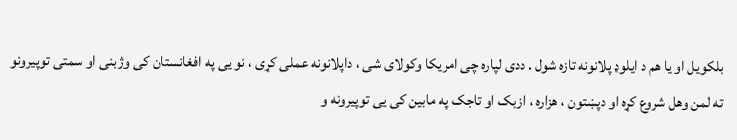بلکویل او یا هم د ایلوډ پلانونه تازه شول . ددی لپاره چی امریکا وکولای شی ، داپلانونه عملی کړی ، نو یی په افغانستان کی وژبنی او سمتی توپیرونو ته لمن وهل شروع کړه او دپښتون ، هزاره ، ازبک او تاجک په مابین کی یی توپیرونه و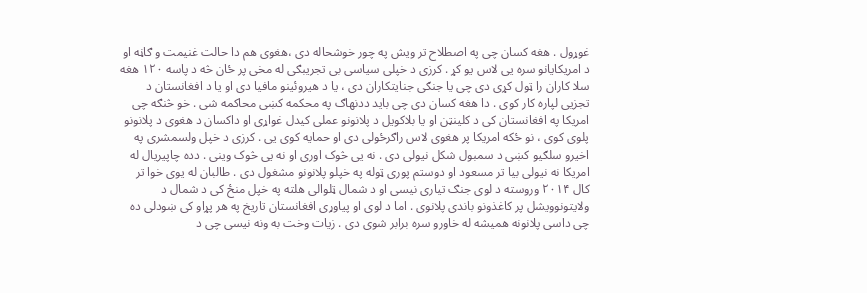غوړول . هغه کسان چی په اصطلاح تر ویش په چور خوشحاله دی ،هغوی هم دا حالت غنیمت و ګاڼه او د امریکایانو سره یی لاس یو کړ . کرزی د خپلی سیاسی بی تجریبګی له مخی پر ځان څه د پاسه ۱۲۰ هغه سلا کاران را ټول کړی دی چی یا جنګی جنایتکاران دی ، یا د هیروئینو مافیا دی او یا د افغانستان د تجزیی لپاره کار کوی . دا هغه کسان دی چی باید ددنهاګ په محکمه کښی محاکمه شی . خو څنګه چی امریکا په افغانستان کی د کلینټن او یا بلاکویل د پلانونو عملی کیدل غواړی او داکسان د هغوی د پلانونو پلوی کوی ، نو ځکه امریکا پر هغوی لاس راګرځولی دی او حمایه کوی یی . کرزی د خپل ولسمشری په اخیرو سلګیو کښی د سمبول شکل نیولی دی . نه یی څوک اوری او نه یی څوک وینی . دده چاپیریال له امریکا نه نیولی بیا تر مسعود او دوستم پوری ټوله په خپلو پلانونو مشغول دی . طالبان له یوی خوا تر کال ۲۰۱۴ وروسته د لوی جنګ تیاری نیسی او د شمال ټلوالی هلته په خپل منځ کی د شمال د ولایتونوویشل پر کاغذونو باندی پلانوی . اما د لوی او پیاوړی افغانستان تاریخ په هر پړاو کی ښودلی ده چی داسی پلانونه همیشه له خاورو سره برابر شوی دی . زیات وخت به ونه نیسی چی د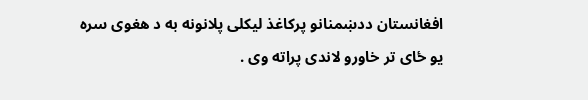افغانستان ددښمنانو پرکاغذ لیکلی پلانونه به د هغوی سره یو ځای تر خاورو لاندی پراته وی .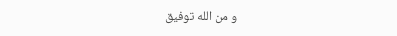و من الله توفیق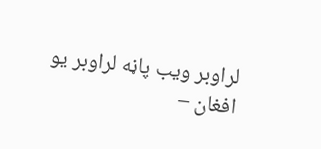لراوبر ویب پاڼه لراوبر يو افغان –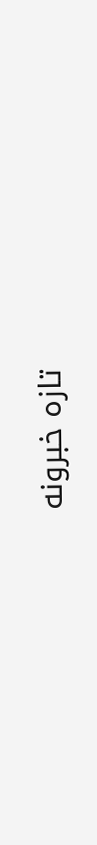تازه خبرونه